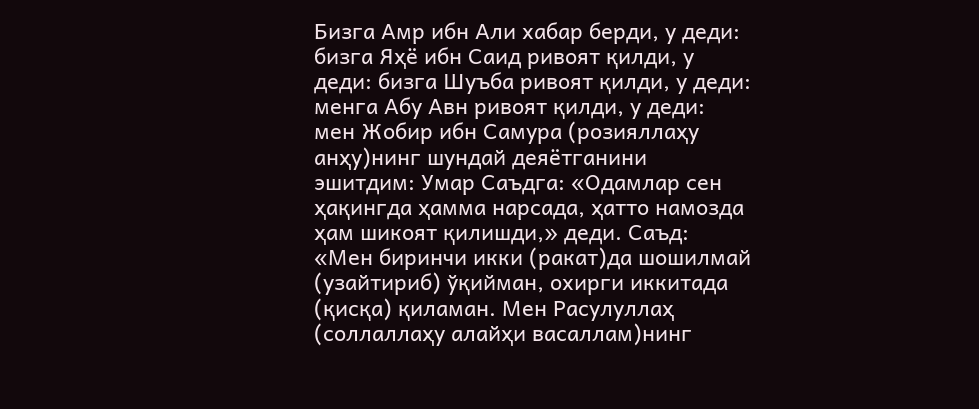Бизга Амр ибн Али хабар берди, у деди: бизга Яҳё ибн Саид ривоят қилди, у деди: бизга Шуъба ривоят қилди, у деди: менга Абу Авн ривоят қилди, у деди: мен Жобир ибн Самура (розияллаҳу анҳу)нинг шундай деяётганини эшитдим: Умар Саъдга: «Одамлар сен ҳақингда ҳамма нарсада, ҳатто намозда ҳам шикоят қилишди,» деди. Саъд: «Мен биринчи икки (ракат)да шошилмай (узайтириб) ўқийман, охирги иккитада (қисқа) қиламан. Мен Расулуллаҳ (соллаллаҳу алайҳи васаллам)нинг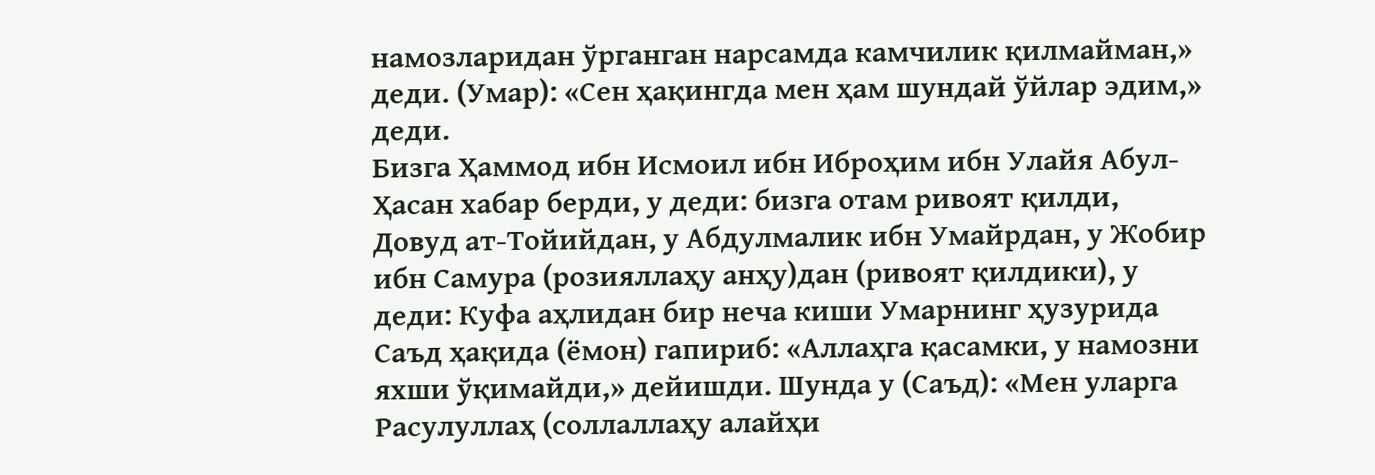намозларидан ўрганган нарсамда камчилик қилмайман,» деди. (Умар): «Сен ҳақингда мен ҳам шундай ўйлар эдим,» деди.
Бизга Ҳаммод ибн Исмоил ибн Иброҳим ибн Улайя Абул-Ҳасан хабар берди, у деди: бизга отам ривоят қилди, Довуд ат-Тойийдан, у Абдулмалик ибн Умайрдан, у Жобир ибн Самура (розияллаҳу анҳу)дан (ривоят қилдики), у деди: Куфа аҳлидан бир неча киши Умарнинг ҳузурида Саъд ҳақида (ёмон) гапириб: «Аллаҳга қасамки, у намозни яхши ўқимайди,» дейишди. Шунда у (Саъд): «Мен уларга Расулуллаҳ (соллаллаҳу алайҳи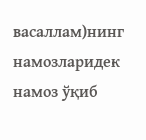васаллам)нинг намозларидек намоз ўқиб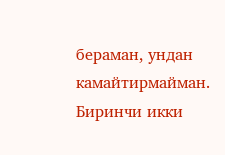бераман, ундан камайтирмайман. Биринчи икки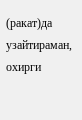(ракат)да узайтираман, охирги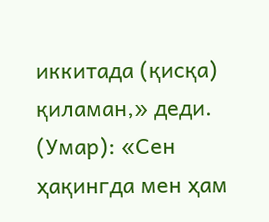иккитада (қисқа) қиламан,» деди. (Умар): «Сен ҳақингда мен ҳам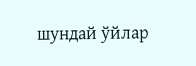шундай ўйлар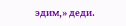эдим,» деди.